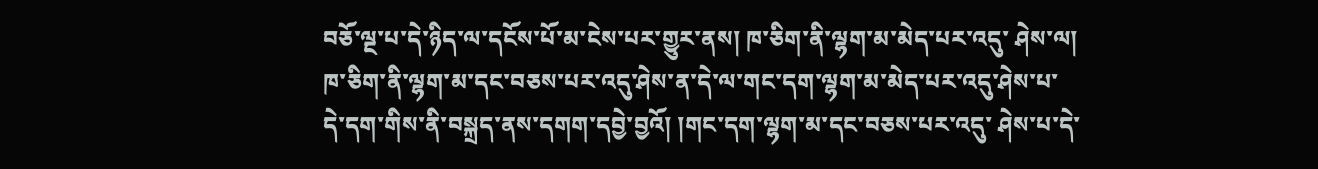བཅོ་ལྔ་པ་དེ་ཉིད་ལ་དངོས་པོ་མ་ངེས་པར་གྱུར་ནས། ཁ་ཅིག་ནི་ལྷག་མ་མེད་པར་འདུ་ ཤེས་ལ། ཁ་ཅིག་ནི་ལྷག་མ་དང་བཅས་པར་འདུ་ཤེས་ན་དེ་ལ་གང་དག་ལྷག་མ་མེད་པར་འདུ་ཤེས་པ་དེ་དག་གིས་ནི་བསྐྲད་ནས་དགག་དབྱེ་བྱའོ། །གང་དག་ལྷག་མ་དང་བཅས་པར་འདུ་ ཤེས་པ་དེ་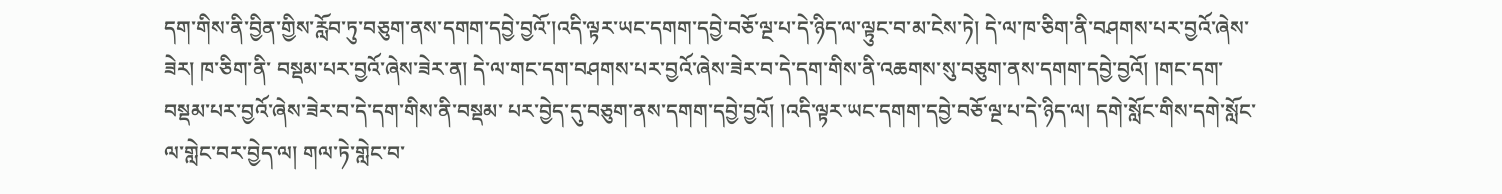དག་གིས་ནི་བྱིན་གྱིས་རློབ་ཏུ་བཅུག་ནས་དགག་དབྱེ་བྱའོ་།འདི་ལྟར་ཡང་དགག་དབྱེ་བཅོ་ལྔ་པ་དེ་ཉིད་ལ་ལྟུང་བ་མ་ངེས་ཏེ། དེ་ལ་ཁ་ཅིག་ནི་བཤགས་པར་བྱའོ་ཞེས་ཟེར། ཁ་ཅིག་ནི་ བསྡམ་པར་བྱའོ་ཞེས་ཟེར་ན། དེ་ལ་གང་དག་བཤགས་པར་བྱའོ་ཞེས་ཟེར་བ་དེ་དག་གིས་ནི་འཆགས་སུ་བཅུག་ནས་དགག་དབྱེ་བྱའོ། །གང་དག་བསྡམ་པར་བྱའོ་ཞེས་ཟེར་བ་དེ་དག་གིས་ནི་བསྡམ་ པར་བྱེད་དུ་བཅུག་ནས་དགག་དབྱེ་བྱའོ། །འདི་ལྟར་ཡང་དགག་དབྱེ་བཅོ་ལྔ་པ་དེ་ཉིད་ལ། དགེ་སློང་གིས་དགེ་སློང་ལ་གླེང་བར་བྱེད་ལ། གལ་ཏེ་གླེང་བ་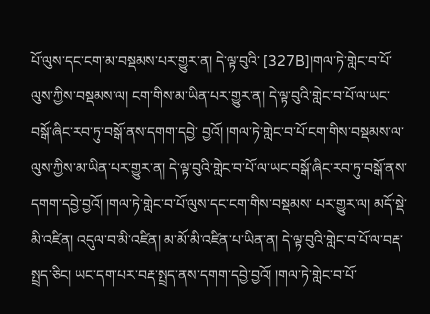པོ་ལུས་དང་ངག་མ་བསྡམས་པར་གྱུར་ན། དེ་ལྟ་བུའི་ [327B]།གལ་ཏེ་གླེང་བ་པོ་ལུས་ཀྱིས་བསྡམས་ལ། ངག་གིས་མ་ཡིན་པར་གྱུར་ན། དེ་ལྟ་བུའི་གླེང་བ་པོ་ལ་ཡང་བསྒོ་ཞིང་རབ་ཏུ་བསྒོ་ནས་དགག་དབྱེ་ བྱའོ། །གལ་ཏེ་གླེང་བ་པོ་ངག་གིས་བསྡམས་ལ་ལུས་ཀྱིས་མ་ཡིན་པར་གྱུར་ན། དེ་ལྟ་བུའི་གླེང་བ་པོ་ལ་ཡང་བསྒོ་ཞིང་རབ་ཏུ་བསྒོ་ནས་དགག་དབྱེ་བྱའོ། །གལ་ཏེ་གླེང་བ་པོ་ལུས་དང་ངག་གིས་བསྡམས་ པར་གྱུར་ལ། མདོ་སྡེ་མི་འཛིན། འདུལ་བ་མི་འཛིན། མ་མོ་མི་འཛིན་པ་ཡིན་ན། དེ་ལྟ་བུའི་གླེང་བ་པོ་ལ་བརྡ་སྤྲད་ཅིང། ཡང་དག་པར་བརྡ་སྤྲད་ནས་དགག་དབྱེ་བྱའོ། །གལ་ཏེ་གླེང་བ་པོ་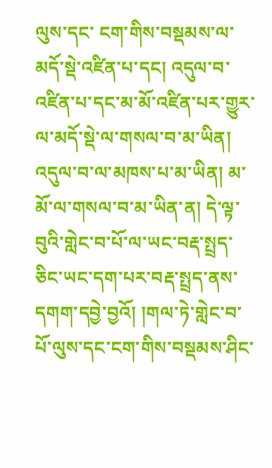ལུས་དང་ ངག་གིས་བསྡམས་ལ་མདོ་སྡེ་འཛིན་པ་དང། འདུལ་བ་འཛིན་པ་དང་མ་མོ་འཛིན་པར་གྱུར་ལ་མདོ་སྡེ་ལ་གསལ་བ་མ་ཡིན། འདུལ་བ་ལ་མཁས་པ་མ་ཡིན། མ་མོ་ལ་གསལ་བ་མ་ཡིན་ན། དེ་ལྟ་ བུའི་གླེང་བ་པོ་ལ་ཡང་བརྡ་སྤྲད་ཅིང་ཡང་དག་པར་བརྡ་སྤྲད་ནས་དགག་དབྱེ་བྱའོ། །གལ་ཏེ་གླེང་བ་པོ་ལུས་དང་ངག་གིས་བསྡམས་ཤིང་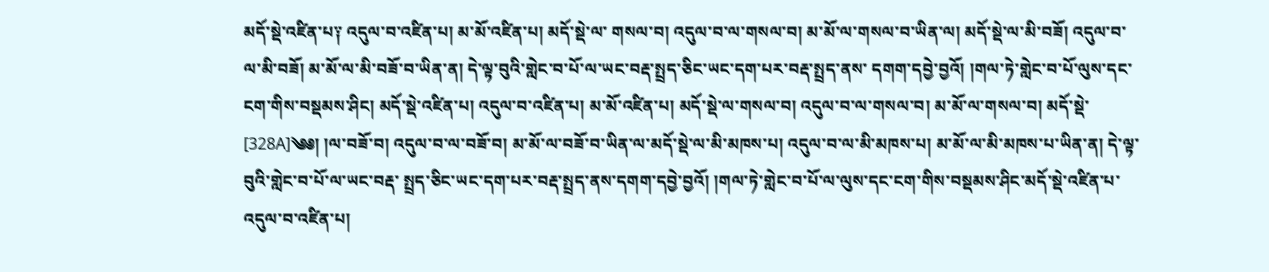མདོ་སྡེ་འཛིན་པ༑ འདུལ་བ་འཛིན་པ། མ་མོ་འཛིན་པ། མདོ་སྡེ་ལ་ གསལ་བ། འདུལ་བ་ལ་གསལ་བ། མ་མོ་ལ་གསལ་བ་ཡིན་ལ། མདོ་སྡེ་ལ་མི་བཟོ། འདུལ་བ་ལ་མི་བཟོ། མ་མོ་ལ་མི་བཟོ་བ་ཡིན་ན། དེ་ལྟ་བུའི་གླེང་བ་པོ་ལ་ཡང་བརྡ་སྤྲད་ཅིང་ཡང་དག་པར་བརྡ་སྤྲད་ནས་ དགག་དབྱེ་བྱའོ། །གལ་ཏེ་གླེང་བ་པོ་ལུས་དང་ངག་གིས་བསྡམས་ཤིང། མདོ་སྡེ་འཛིན་པ། འདུལ་བ་འཛིན་པ། མ་མོ་འཛིན་པ། མདོ་སྡེ་ལ་གསལ་བ། འདུལ་བ་ལ་གསལ་བ། མ་མོ་ལ་གསལ་བ། མདོ་སྡེ་ [328A]༄༅། །ལ་བཟོ་བ། འདུལ་བ་ལ་བཟོ་བ། མ་མོ་ལ་བཟོ་བ་ཡིན་ལ་མདོ་སྡེ་ལ་མི་མཁས་པ། འདུལ་བ་ལ་མི་མཁས་པ། མ་མོ་ལ་མི་མཁས་པ་ཡིན་ན། དེ་ལྟ་བུའི་གླེང་བ་པོ་ལ་ཡང་བརྡ་ སྤྲད་ཅིང་ཡང་དག་པར་བརྡ་སྤྲད་ནས་དགག་དབྱེ་བྱའོ། །གལ་ཏེ་གླེང་བ་པོ་ལ་ལུས་དང་ངག་གིས་བསྡམས་ཤིང་མདོ་སྡེ་འཛིན་པ་འདུལ་བ་འཛིན་པ།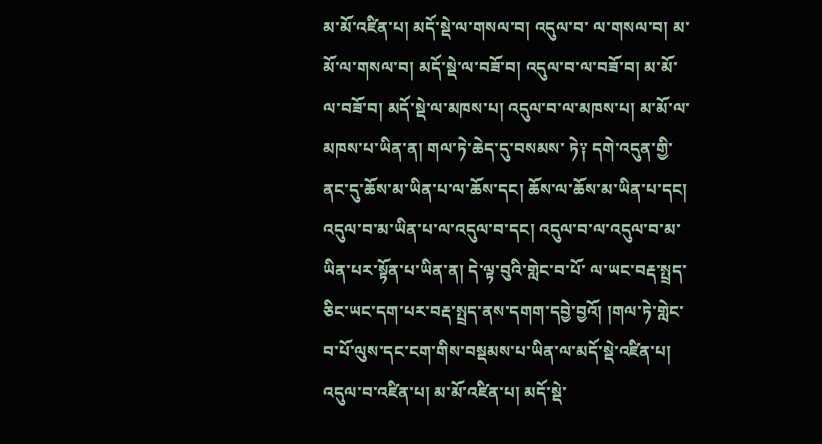མ་མོ་འཛིན་པ། མདོ་སྡེ་ལ་གསལ་བ། འདུལ་བ་ ལ་གསལ་བ། མ་མོ་ལ་གསལ་བ། མདོ་སྡེ་ལ་བཟོ་བ། འདུལ་བ་ལ་བཟོ་བ། མ་མོ་ལ་བཟོ་བ། མདོ་སྡེ་ལ་མཁས་པ། འདུལ་བ་ལ་མཁས་པ། མ་མོ་ལ་མཁས་པ་ཡིན་ན། གལ་ཏེ་ཆེད་དུ་བསམས་ ཏེ༑ དགེ་འདུན་གྱི་ནང་དུ་ཆོས་མ་ཡིན་པ་ལ་ཆོས་དང། ཆོས་ལ་ཆོས་མ་ཡིན་པ་དང། འདུལ་བ་མ་ཡིན་པ་ལ་འདུལ་བ་དང། འདུལ་བ་ལ་འདུལ་བ་མ་ཡིན་པར་སྟོན་པ་ཡིན་ན། དེ་ལྟ་བུའི་གླེང་བ་པོ་ ལ་ཡང་བརྡ་སྤྲད་ཅིང་ཡང་དག་པར་བརྡ་སྤྲད་ནས་དགག་དབྱེ་བྱའོ། །གལ་ཏེ་གླེང་བ་པོ་ལུས་དང་ངག་གིས་བསྡམས་པ་ཡིན་ལ་མདོ་སྡེ་འཛིན་པ། འདུལ་བ་འཛིན་པ། མ་མོ་འཛིན་པ། མདོ་སྡེ་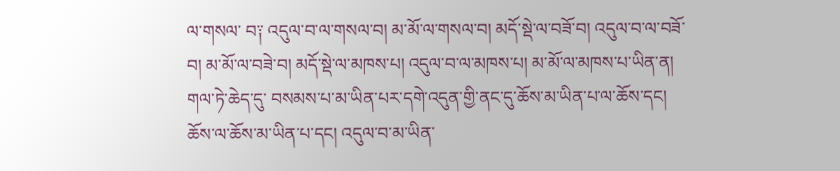ལ་གསལ་ བ༑ འདུལ་བ་ལ་གསལ་བ། མ་མོ་ལ་གསལ་བ། མདོ་སྡེ་ལ་བཟོ་བ། འདུལ་བ་ལ་བཟོ་བ། མ་མོ་ལ་བཟེ་བ། མདོ་སྡེ་ལ་མཁས་པ། འདུལ་བ་ལ་མཁས་པ། མ་མོ་ལ་མཁས་པ་ཡིན་ན། གལ་ཏེ་ཆེད་དུ་ བསམས་པ་མ་ཡིན་པར་དགེ་འདུན་གྱི་ནང་དུ་ཆོས་མ་ཡིན་པ་ལ་ཆོས་དང། ཆོས་ལ་ཆོས་མ་ཡིན་པ་དང། འདུལ་བ་མ་ཡིན་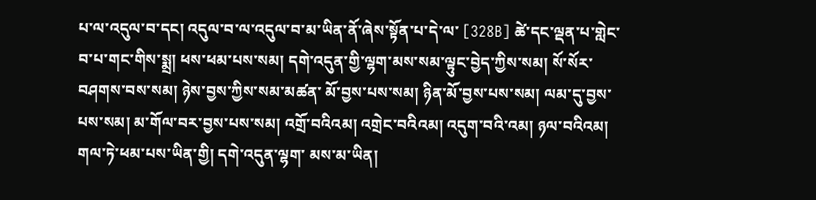པ་ལ་འདུལ་བ་དང། འདུལ་བ་ལ་འདུལ་བ་མ་ཡིན་ནོ་ཞེས་སྟོན་པ་དེ་ལ་ [328B] ཚེ་དང་ལྡན་པ་གླེང་བ་པ་གང་གིས་སྨྲ། ཕས་ཕམ་པས་སམ། དགེ་འདུན་གྱི་ལྷག་མས་སམ་ལྟུང་བྱེད་ཀྱིས་སམ། སོ་སོར་བཤགས་བས་སམ། ཉེས་བྱས་ཀྱིས་སམ་མཚན་ མོ་བྱས་པས་སམ། ཉིན་མོ་བྱས་པས་སམ། ལམ་དུ་བྱས་པས་སམ། མ་གོལ་བར་བྱས་པས་སམ། འགྲོ་བའིའམ། འགྲེང་བའིའམ། འདུག་བའི་འམ། ཉལ་བའིའམ། གལ་ཏེ་ཕམ་པས་ཡིན་གྱི། དགེ་འདུན་ལྷག་ མས་མ་ཡིན།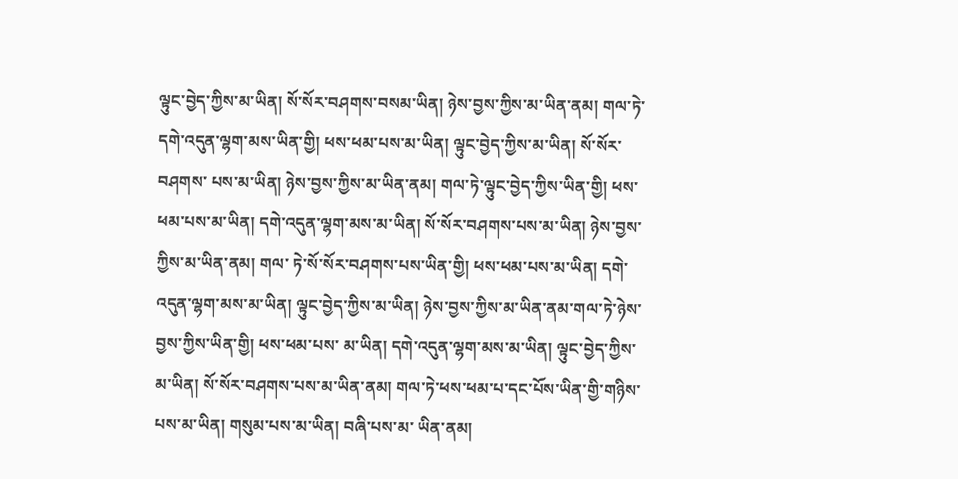ལྟུང་བྱེད་ཀྱིས་མ་ཡིན། སོ་སོར་བཤགས་བསམ་ཡིན། ཉེས་བྱས་ཀྱིས་མ་ཡིན་ནམ། གལ་ཏེ་དགེ་འདུན་ལྷག་མས་ཡིན་གྱི། ཕས་ཕམ་པས་མ་ཡིན། ལྟུང་བྱེད་ཀྱིས་མ་ཡིན། སོ་སོར་བཤགས་ པས་མ་ཡིན། ཉེས་བྱས་ཀྱིས་མ་ཡིན་ནམ། གལ་ཏེ་ལྟུང་བྱེད་ཀྱིས་ཡིན་གྱི། ཕས་ཕམ་པས་མ་ཡིན། དགེ་འདུན་ལྷག་མས་མ་ཡིན། སོ་སོར་བཤགས་པས་མ་ཡིན། ཉེས་བྱས་ཀྱིས་མ་ཡིན་ནམ། གལ་ ཏེ་སོ་སོར་བཤགས་པས་ཡིན་གྱི། ཕས་ཕམ་པས་མ་ཡིན། དགེ་འདུན་ལྷག་མས་མ་ཡིན། ལྟུང་བྱེད་ཀྱིས་མ་ཡིན། ཉེས་བྱས་ཀྱིས་མ་ཡིན་ནམ་གལ་ཏེ་ཉེས་བྱས་ཀྱིས་ཡིན་གྱི། ཕས་ཕམ་པས་ མ་ཡིན། དགེ་འདུན་ལྷག་མས་མ་ཡིན། ལྟུང་བྱེད་ཀྱིས་མ་ཡིན། སོ་སོར་བཤགས་པས་མ་ཡིན་ནམ། གལ་ཏེ་ཕས་ཕམ་པ་དང་པོས་ཡིན་གྱི་གཉིས་པས་མ་ཡིན། གསུམ་པས་མ་ཡིན། བཞི་པས་མ་ ཡིན་ནམ།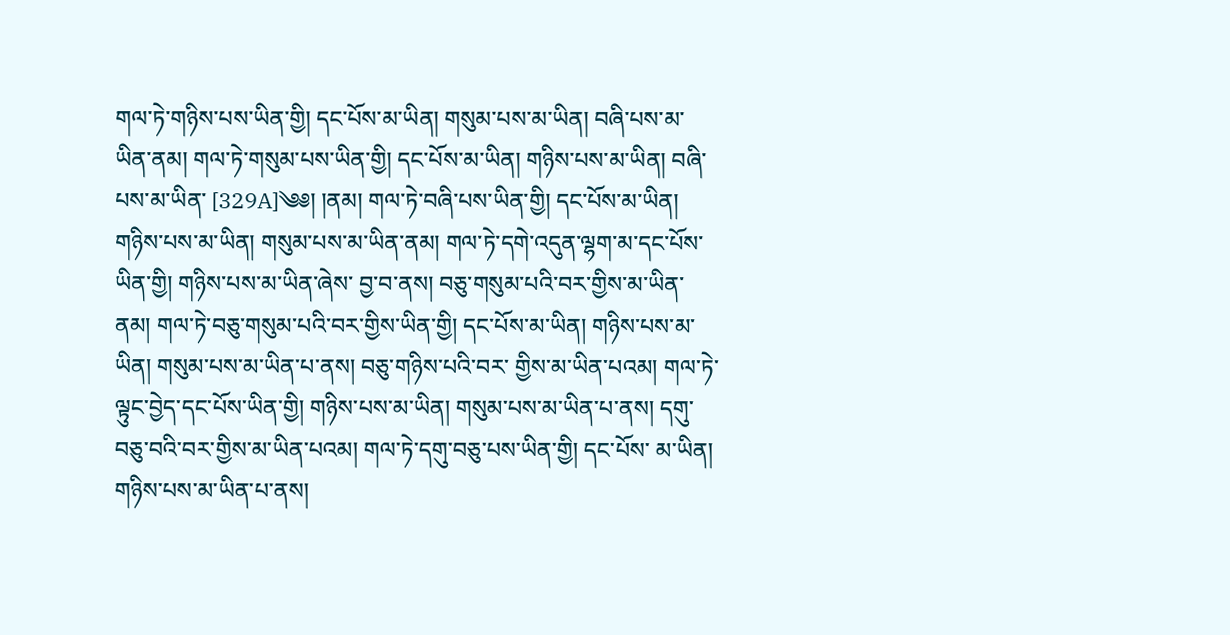གལ་ཏེ་གཉིས་པས་ཡིན་གྱི། དང་པོས་མ་ཡིན། གསུམ་པས་མ་ཡིན། བཞི་པས་མ་ཡིན་ནམ། གལ་ཏེ་གསུམ་པས་ཡིན་གྱི། དང་པོས་མ་ཡིན། གཉིས་པས་མ་ཡིན། བཞི་པས་མ་ཡིན་ [329A]༄༅། །ནམ། གལ་ཏེ་བཞི་པས་ཡིན་གྱི། དང་པོས་མ་ཡིན། གཉིས་པས་མ་ཡིན། གསུམ་པས་མ་ཡིན་ནམ། གལ་ཏེ་དགེ་འདུན་ལྷག་མ་དང་པོས་ཡིན་གྱི། གཉིས་པས་མ་ཡིན་ཞེས་ བྱ་བ་ནས། བཅུ་གསུམ་པའི་བར་གྱིས་མ་ཡིན་ནམ། གལ་ཏེ་བཅུ་གསུམ་པའི་བར་གྱིས་ཡིན་གྱི། དང་པོས་མ་ཡིན། གཉིས་པས་མ་ཡིན། གསུམ་པས་མ་ཡིན་པ་ནས། བཅུ་གཉིས་པའི་བར་ གྱིས་མ་ཡིན་པའམ། གལ་ཏེ་ལྟུང་བྱེད་དང་པོས་ཡིན་གྱི། གཉིས་པས་མ་ཡིན། གསུམ་པས་མ་ཡིན་པ་ནས། དགུ་བཅུ་བའི་བར་གྱིས་མ་ཡིན་པའམ། གལ་ཏེ་དགུ་བཅུ་པས་ཡིན་གྱི། དང་པོས་ མ་ཡིན། གཉིས་པས་མ་ཡིན་པ་ནས།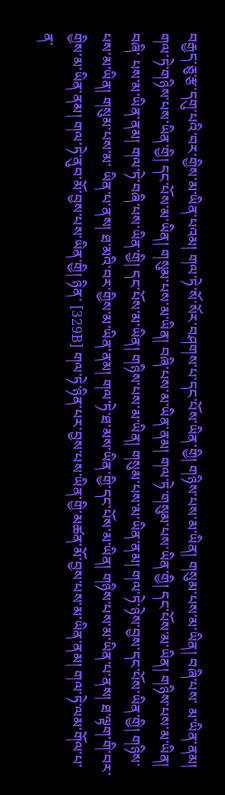བརྒྱད་ཅུ་རྩ་དགུ་པའི་བར་གྱིས་མ་ཡིན་པའམ། གལ་ཏེ་སོ་སོར་བཤགས་པ་དང་པོས་ཡིན་གྱི། གཉིས་པས་མ་ཡིན། གསུམ་པས་མ་ཡིན། བཞི་པས་ མ་ཡིན་ནམ། གལ་ཏེ་གཉིས་པས་ཡིན་གྱི། དང་པོས་མ་ཡིན། གསུམ་པས་མ་ཡིན། བཞི་པས་མ་ཡིན་ནམ། གལ་ཏེ་གསུམ་པས་ཡིན་གྱི། དང་པོས་མ་ཡིན། གཉིས་པས་མ་ཡིན། བཞི་ པས་མ་ཡིན་ནམ། གལ་ཏེ་བཞི་པས་ཡིན་གྱི། དང་པོས་མ་ཡིན། གཉིས་པས་མ་ཡིན། གསུམ་པས་མ་ཡིན་ནམ། གལ་ཏེ་ཉེས་བྱས་དང་པོས་ཡིན་གྱི། གཉིས་པས་མ་ཡིན། གསུམ་པས་མ་ ཡིན་པ་ནས། ཐ་མའི་བར་གྱིས་མ་ཡིན་ནམ། གལ་ཏེ་ཐ་མས་ཡིན་གྱི་དང་པོས་མ་ཡིན། གཉིས་པས་མ་ཡིན་པ་ནས། ཐ་ལྟག་གི་བར་གྱིས་མ་ཡིན་ནམ། གལ་ཏེ་ནུབ་མོ་བྱས་པས་ཡིན་གྱི། ཉིན་ [329B] གལ་ཏེ་ཉིན་པར་བྱས་པས་ཡིན་གྱི་མཚན་མོ་བྱས་པས་མ་ཡིན་ནམ། གལ་ཏེ་ལམ་གོལ་པ་ན་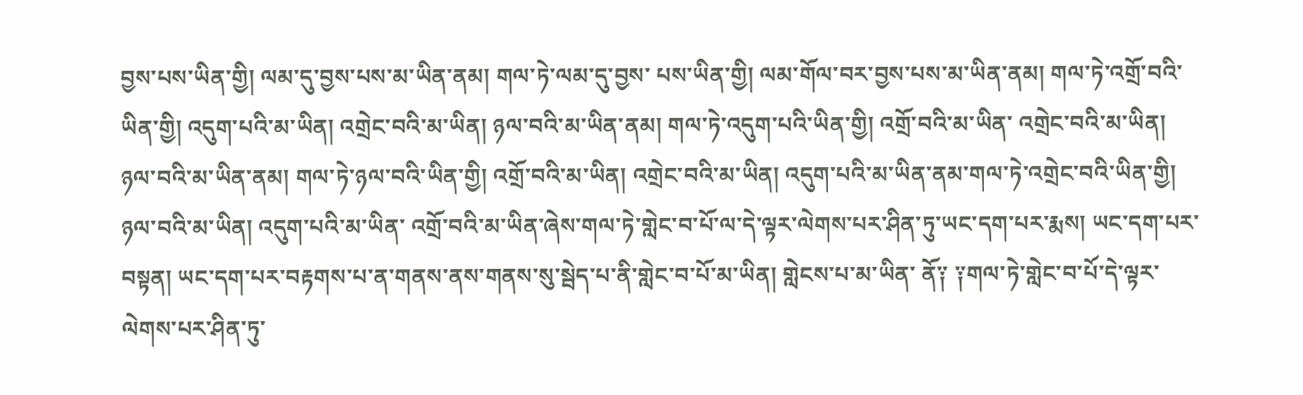བྱས་པས་ཡིན་གྱི། ལམ་དུ་བྱས་པས་མ་ཡིན་ནམ། གལ་ཏེ་ལམ་དུ་བྱས་ པས་ཡིན་གྱི། ལམ་གོལ་བར་བྱས་པས་མ་ཡིན་ནམ། གལ་ཏེ་འགྲོ་བའི་ཡིན་གྱི། འདུག་པའི་མ་ཡིན། འགྲེང་བའི་མ་ཡིན། ཉལ་བའི་མ་ཡིན་ནམ། གལ་ཏེ་འདུག་པའི་ཡིན་གྱི། འགྲོ་བའི་མ་ཡིན་ འགྲེང་བའི་མ་ཡིན། ཉལ་བའི་མ་ཡིན་ནམ། གལ་ཏེ་ཉལ་བའི་ཡིན་གྱི། འགྲོ་བའི་མ་ཡིན། འགྲེང་བའི་མ་ཡིན། འདུག་པའི་མ་ཡིན་ནམ་གལ་ཏེ་འགྲེང་བའི་ཡིན་གྱི། ཉལ་བའི་མ་ཡིན། འདུག་པའི་མ་ཡིན་ འགྲོ་བའི་མ་ཡིན་ཞེས་གལ་ཏེ་གླེང་བ་པོ་ལ་དེ་ལྟར་ལེགས་པར་ཤིན་ཏུ་ཡང་དག་པར་རྨས། ཡང་དག་པར་བསྟན། ཡང་དག་པར་བརྟགས་པ་ན་གནས་ནས་གནས་སུ་སྦེད་པ་ནི་གླེང་བ་པོ་མ་ཡིན། གླེངས་པ་མ་ཡིན་ ནོ༑ ༑གལ་ཏེ་གླེང་བ་པོ་དེ་ལྟར་ལེགས་པར་ཤིན་ཏུ་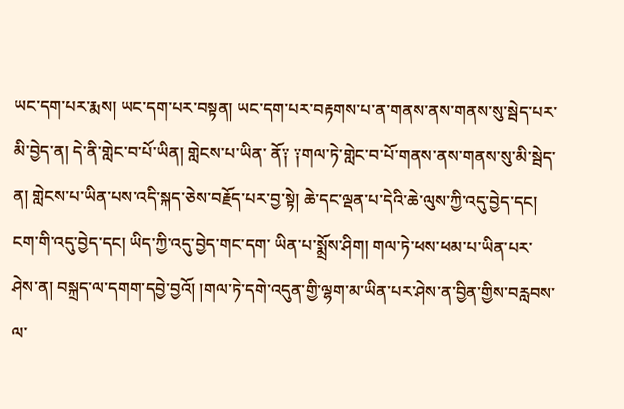ཡང་དག་པར་རྨས། ཡང་དག་པར་བསྟན། ཡང་དག་པར་བརྟགས་པ་ན་གནས་ནས་གནས་སུ་སྦེད་པར་མི་བྱེད་ན། དེ་ནི་གླེང་བ་པོ་ཡིན། གླེངས་པ་ཡིན་ ནོ༑ ༑གལ་ཏེ་གླེང་བ་པོ་གནས་ནས་གནས་སུ་མི་སྦེད་ན། གླེངས་པ་ཡིན་པས་འདི་སྐད་ཅེས་བརྗོད་པར་བྱ་སྟེ། ཆེ་དང་ལྡན་པ་དེའི་ཆེ་ལུས་ཀྱི་འདུ་བྱེད་དང། ངག་གི་འདུ་བྱེད་དང། ཡིད་ཀྱི་འདུ་བྱེད་གང་དག་ ཡིན་པ་སྨྲོས་ཤིག། གལ་ཏེ་ཕས་ཕམ་པ་ཡིན་པར་ཤེས་ན། བསྐྲད་ལ་དགག་དབྱེ་བྱའོ། །གལ་ཏེ་དགེ་འདུན་གྱི་ལྷག་མ་ཡིན་པར་ཤེས་ན་བྱིན་གྱིས་བརླབས་ལ་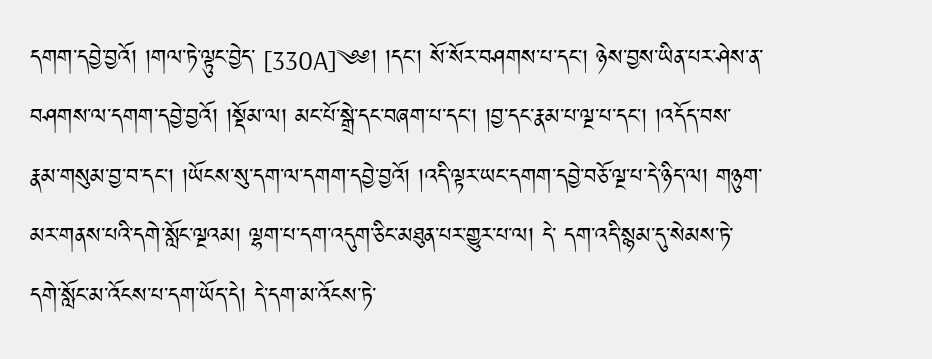དགག་དབྱེ་བྱའོ། །གལ་ཏེ་ལྟུང་བྱེད་ [330A]༄༅། །དང། སོ་སོར་བཤགས་པ་དང། ཉེས་བྱས་ཡིན་པར་ཤེས་ན་བཤགས་ལ་དགག་དབྱེ་བྱའོ། །སྡོམ་ལ། མང་པོ་སྒྲེ་དང་བཞག་པ་དང། །བྱ་དང་རྣམ་པ་ལྔ་པ་དང། །འདོད་བས་ རྣམ་གསུམ་བྱ་བ་དང། །ཡོངས་སུ་དག་ལ་དགག་དབྱེ་བྱའོ། །འདི་ལྟར་ཡང་དགག་དབྱེ་བཅོ་ལྔ་པ་དེ་ཉིད་ལ། གཉུག་མར་གནས་པའི་དགེ་སློང་ལྔའམ། ལྷག་པ་དག་འདུག་ཅིང་མཐུན་པར་གྱུར་པ་ལ། དེ་ དག་འདི་སྙམ་དུ་སེམས་ཏེ་དགེ་སློང་མ་འོངས་པ་དག་ཡོད་དེ། དེ་དག་མ་འོངས་ཏེ་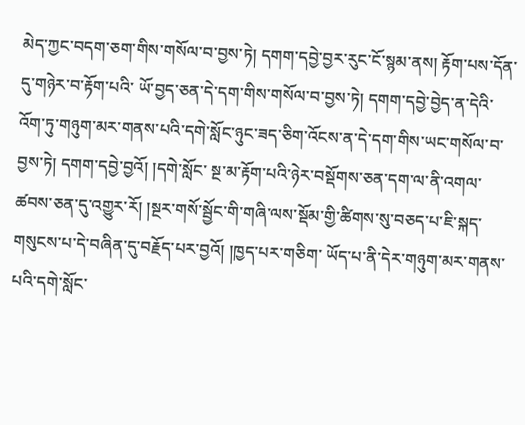མེད་ཀྱང་བདག་ཅག་གིས་གསོལ་བ་བྱས་ཏེ། དགག་དབྱེ་བྱར་རུང་ངོ་སྙམ་ནས། རྟོག་པས་དོན་དུ་གཉེར་བ་རྟོག་པའི་ ཡོ་བྱད་ཅན་དེ་དག་གིས་གསོལ་བ་བྱས་ཏེ། དགག་དབྱེ་བྱེད་ན་དེའི་འོག་ཏུ་གཉུག་མར་གནས་པའི་དགེ་སློང་ཉུང་ཟད་ཅིག་འོངས་ན་དེ་དག་གིས་ཡང་གསོལ་བ་བྱས་ཏེ། དགག་དབྱེ་བྱའོ། །དགེ་སློང་ སྔ་མ་རྟོག་པའི་ཉེར་བསྡོགས་ཅན་དག་ལ་ནི་འགལ་ཚབས་ཅན་དུ་འགྱུར་རོ། །སྔར་གསོ་སྦྱོང་གི་གཞི་ལས་སྡོམ་གྱི་ཚིགས་སུ་བཅད་པ་ཇི་སྐད་གསུངས་པ་དེ་བཞིན་དུ་བརྗོད་པར་བྱའོ། །ཁྱད་པར་གཅིག་ ཡོད་པ་ནི་དེར་གཉུག་མར་གནས་པའི་དགེ་སློང་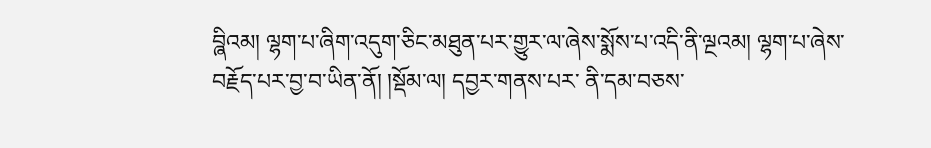བྮིའམ། ལྷག་པ་ཞིག་འདུག་ཅིང་མཐུན་པར་གྱུར་ལ་ཞེས་སྨོས་པ་འདི་ནི་ལྔའམ། ལྷག་པ་ཞེས་བརྗོད་པར་བྱ་བ་ཡིན་ནོ། །སྡོམ་ལ། དབྱར་གནས་པར་ ནི་དམ་བཅས་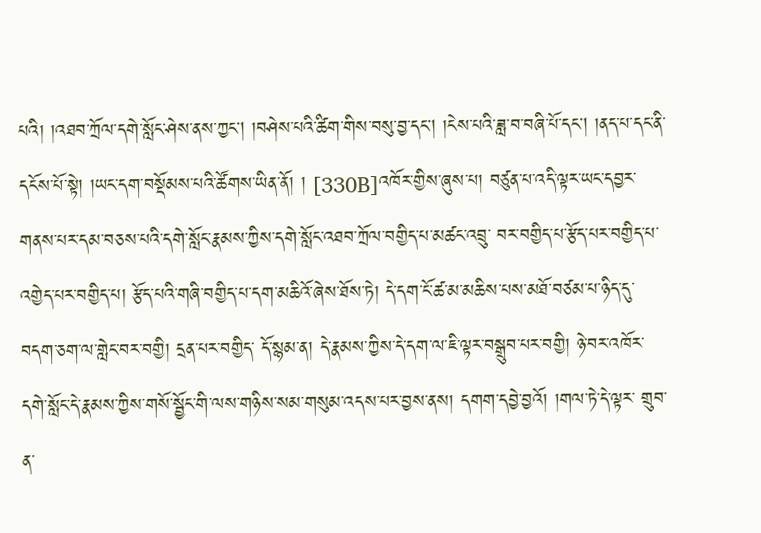པའི། །འཐབ་ཀྲོལ་དགེ་སློང་ཤེས་ནས་ཀྱང། །བཤེས་པའི་ཚིག་གིས་བསུ་བྱ་དང། །ངེས་པའི་ཟླ་བ་བཞི་པོ་དང། །ནད་པ་དང་ནི་དངོས་པོ་སྟེ། །ཡང་དག་བསྡོམས་པའི་ཚོགས་ཡིན་ནོ། ། [330B]འཁོར་གྱིས་ཞུས་པ། བཙུན་པ་འདི་ལྟར་ཡང་དབྱར་གནས་པར་དམ་བཅས་པའི་དགེ་སློང་རྣམས་ཀྱིས་དགེ་སློང་འཐབ་ཀྲོལ་བགྱིད་པ་མཚང་འབྲུ་ བར་བགྱིད་པ་རྩོད་པར་བགྱིད་པ་འགྱེད་པར་བགྱིད་པ། རྩོད་པའི་གཞི་བགྱིད་པ་དག་མཆིའོ་ཞེས་ཐོས་ཏེ། དེ་དག་ངོ་ཚ་མ་མཆིས་པས་མཐོ་བཙམ་པ་ཉིད་དུ་བདག་ཅག་ལ་གླེང་བར་བགྱི། དྲན་པར་བགྱིད་ དོ་སྙམ་ན། དེ་རྣམས་ཀྱིས་དེ་དག་ལ་ཇི་ལྟར་བསྒྲུབ་པར་བགྱི། ཉེ་བར་འཁོར་དགེ་སློང་དེ་རྣམས་ཀྱིས་གསོ་སྦྱོང་གི་ལས་གཉིས་སམ་གསུམ་འདས་པར་བྱས་ནས། དགག་དབྱེ་བྱའོ། །གལ་ཏེ་དེ་ལྟར་ གྲུབ་ན་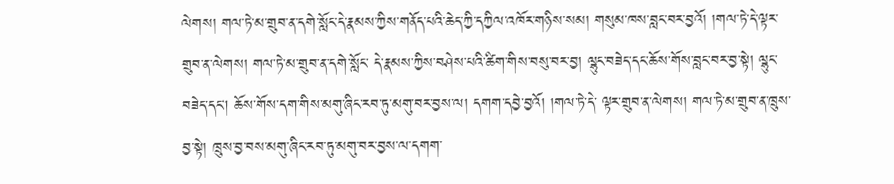ལེགས། གལ་ཏེ་མ་གྲུབ་ན་དགེ་སློང་དེ་རྣམས་ཀྱིས་གནོད་པའི་ཆེད་ཀྱི་དཀྱིལ་འཁོར་གཉིས་སམ། གསུམ་ཁས་བླང་བར་བྱའོ། །གལ་ཏེ་དེ་ལྟར་གྲུབ་ན་ལེགས། གལ་ཏེ་མ་གྲུབ་ན་དགེ་སློང་ དེ་རྣམས་ཀྱིས་བཤེས་པའི་ཚིག་གིས་བསུ་བར་བྱ། ལྷུང་བཟེད་དང་ཆོས་གོས་བླང་བར་བྱ་སྟེ། ལྷུང་བཟེད་དང། ཆོས་གོས་དག་གིས་མགུ་ཞིང་རབ་ཏུ་མགུ་བར་བྱས་ལ། དགག་དབྱེ་བྱའོ། །གལ་ཏེ་དེ་ ལྟར་གྲུབ་ན་ལེགས། གལ་ཏེ་མ་གྲུབ་ན་ཁྲུས་བྱ་སྟེ། ཁྲུས་བྱ་བས་མགུ་ཞིང་རབ་ཏུ་མགུ་བར་བྱས་ལ་དགག་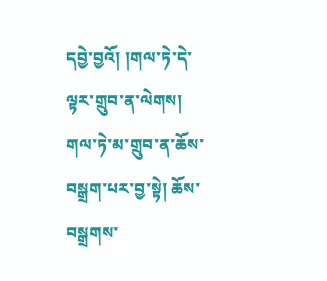དབྱེ་བྱའོ། །གལ་ཏེ་དེ་ལྟར་གྲུབ་ན་ལེགས། གལ་ཏེ་མ་གྲུབ་ན་ཆོས་བསྒྲག་པར་བྱ་སྟེ། ཆོས་བསྒྲགས་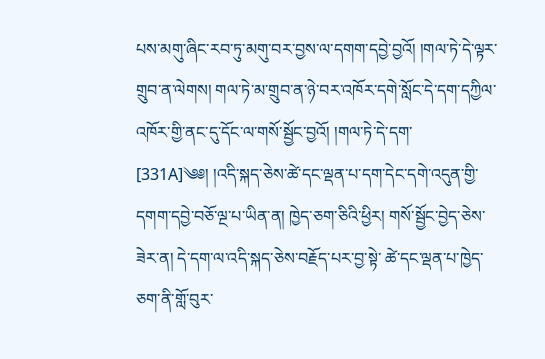པས་མགུ་ཞིང་རབ་ཏུ་མགུ་བར་བྱས་ལ་དགག་དབྱེ་བྱའོ། །གལ་ཏེ་དེ་ལྟར་གྲུབ་ན་ལེགས། གལ་ཏེ་མ་གྲུབ་ན་ཉེ་བར་འཁོར་དགེ་སློང་དེ་དག་དཀྱིལ་འཁོར་གྱི་ནང་དུ་དོང་ལ་གསོ་སྦྱོང་བྱའོ། །གལ་ཏེ་དེ་དག་ [331A]༄༅། །འདི་སྐད་ཅེས་ཚེ་དང་ལྡན་པ་དག་དེང་དགེ་འདུན་གྱི་དགག་དབྱེ་བཅོ་ལྔ་པ་ཡིན་ན། ཁྱེད་ཅག་ཅིའི་ཕྱིར། གསོ་སྦྱོང་བྱེད་ཅེས་ཟེར་ན། དེ་དག་ལ་འདི་སྐད་ཅེས་བརྗོད་པར་བྱ་སྟེ་ ཚེ་དང་ལྡན་པ་ཁྱེད་ཅག་ནི་གློ་བུར་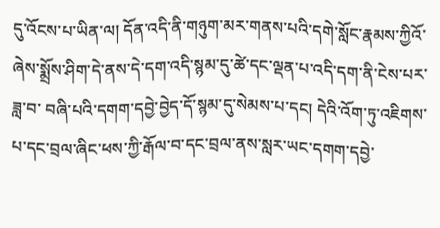དུ་འོངས་པ་ཡིན་ལ། དོན་འདི་ནི་གཉུག་མར་གནས་པའི་དགེ་སློང་རྣམས་ཀྱིའོ་ཞེས་སྨྲོས་ཤིག་དེ་ནས་དེ་དག་འདི་སྙམ་དུ་ཚེ་དང་ལྡན་པ་འདི་དག་ནི་ངེས་པར་ཟླ་བ་ བཞི་པའི་དགག་དབྱེ་བྱེད་དོ་སྙམ་དུ་སེམས་པ་དང། དེའི་འོག་ཏུ་འཇིགས་པ་དང་བྲལ་ཞིང་ཕས་ཀྱི་རྒོལ་བ་དང་བྲལ་ནས་སླར་ཡང་དགག་དབྱེ་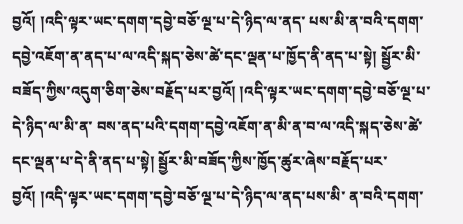བྱའོ། །འདི་ལྟར་ཡང་དགག་དབྱེ་བཅོ་ལྔ་པ་དེ་ཉིད་ལ་ནད་ པས་མི་ན་བའི་དགག་དབྱེ་འཇོག་ན་ནད་པ་ལ་འདི་སྐད་ཅེས་ཚེ་དང་ལྡན་པ་ཁྱོད་ནི་ནད་པ་སྟེ། སྦྱོར་མི་བཟོད་ཀྱིས་འདུག་ཅིག་ཅེས་བརྗོད་པར་བྱའོ། །འདི་ལྟར་ཡང་དགག་དབྱེ་བཅོ་ལྔ་པ་དེ་ཉིད་ལ་མི་ན་ བས་ནད་པའི་དགག་དབྱེ་འཇོག་ན་མི་ན་བ་ལ་འདི་སྐད་ཅེས་ཚེ་དང་ལྡན་པ་དེ་ནི་ནད་པ་སྟེ། སྦྱོར་མི་བཟོད་ཀྱིས་ཁྱོད་ཚུར་ཞེས་བརྗོད་པར་བྱའོ། །འདི་ལྟར་ཡང་དགག་དབྱེ་བཅོ་ལྔ་པ་དེ་ཉིད་ལ་ནད་པས་མི་ ན་བའི་དགག་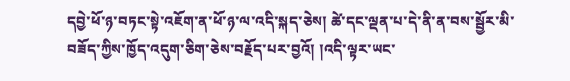དབྱེ་ཕོ་ཉ་བཏང་སྟེ་འཇོག་ན་ཕོ་ཉ་ལ་འདི་སྐད་ཅེས། ཚེ་དང་ལྡན་པ་དེ་ནི་ན་བས་སྦྱོར་མི་བཟོད་ཀྱིས་ཁྱོད་འདུག་ཅིག་ཅེས་བརྗོད་པར་བྱའོ། །འདི་ལྟར་ཡང་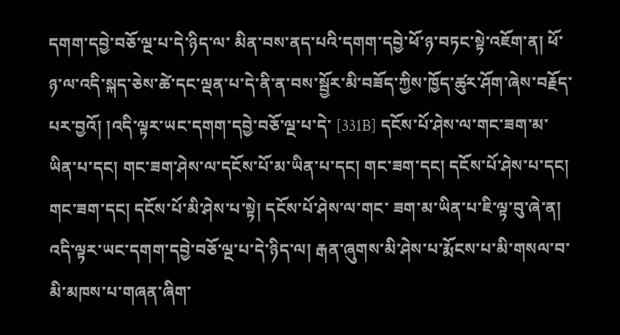དགག་དབྱེ་བཅོ་ལྔ་པ་དེ་ཉིད་ལ་ མིན་བས་ནད་པའི་དགག་དབྱེ་ཕོ་ཉ་བཏང་སྟེ་འཇོག་ན། ཕོ་ཉ་ལ་འདི་སྐད་ཅེས་ཚེ་དང་ལྡན་པ་དེ་ནི་ན་བས་སྦྱོར་མི་བཟོད་ཀྱིས་ཁྱོད་ཚུར་ཤོག་ཞེས་བརྗོད་པར་བྱའོ། །འདི་ལྟར་ཡང་དགག་དབྱེ་བཅོ་ལྔ་པ་དེ་ [331B] དངོས་པོ་ཤེས་ལ་གང་ཟག་མ་ཡིན་པ་དང། གང་ཟག་ཤེས་ལ་དངོས་པོ་མ་ཡིན་པ་དང། གང་ཟག་དང། དངོས་པོ་ཤེས་པ་དང། གང་ཟག་དང། དངོས་པོ་མི་ཤེས་པ་སྟེ། དངོས་པོ་ཤེས་ལ་གང་ ཟག་མ་ཡིན་པ་ཇི་ལྟ་བུ་ཞེ་ན། འདི་ལྟར་ཡང་དགག་དབྱེ་བཅོ་ལྔ་པ་དེ་ཉིད་ལ། རྒན་ཞུགས་མི་ཤེས་པ་རྨོངས་པ་མི་གསལ་བ་མི་མཁས་པ་གཞན་ཞིག་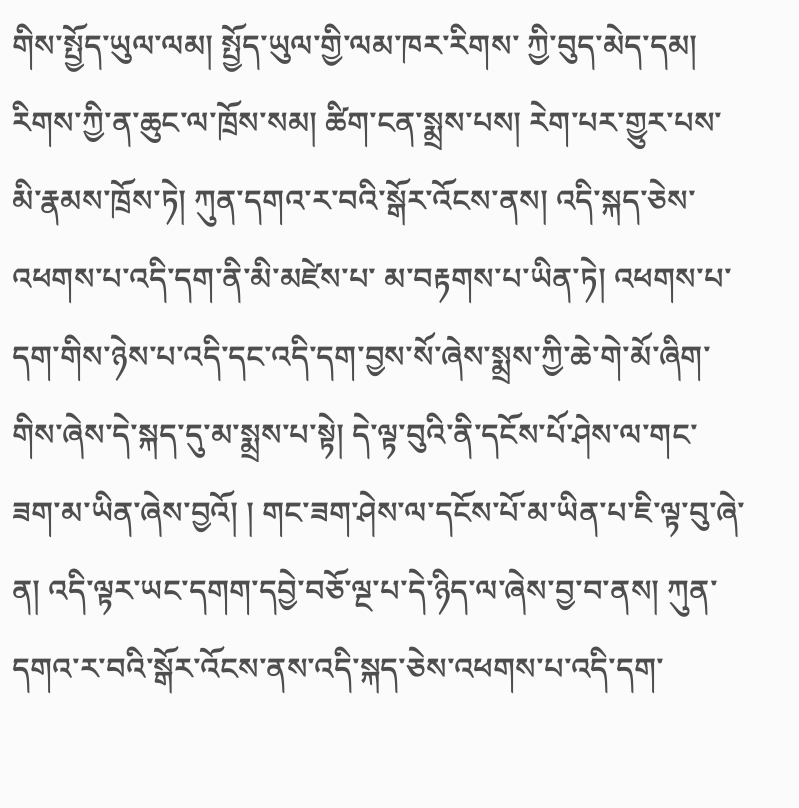གིས་སྤྱོད་ཡུལ་ལམ། སྤྱོད་ཡུལ་གྱི་ལམ་ཁར་རིགས་ ཀྱི་བུད་མེད་དམ། རིགས་ཀྱི་ན་ཆུང་ལ་ཁྲོས་སམ། ཚིག་ངན་སྨྲས་པས། རེག་པར་གྱུར་པས་མི་རྣམས་ཁྲོས་ཏེ། ཀུན་དགའ་ར་བའི་སྒོར་འོངས་ནས། འདི་སྐད་ཅེས་འཕགས་པ་འདི་དག་ནི་མི་མཛེས་པ་ མ་བརྟགས་པ་ཡིན་ཏེ། འཕགས་པ་དག་གིས་ཉེས་པ་འདི་དང་འདི་དག་བྱས་སོ་ཞེས་སྨྲས་ཀྱི་ཆེ་གེ་མོ་ཞིག་གིས་ཞེས་དེ་སྐད་དུ་མ་སྨྲས་པ་སྟེ། དེ་ལྟ་བུའི་ནི་དངོས་པོ་ཤེས་ལ་གང་ཟག་མ་ཡིན་ཞེས་བྱའོ། ། གང་ཟག་ཤེས་ལ་དངོས་པོ་མ་ཡིན་པ་ཇི་ལྟ་བུ་ཞེ་ན། འདི་ལྟར་ཡང་དགག་དབྱེ་བཅོ་ལྔ་པ་དེ་ཉིད་ལ་ཞེས་བྱ་བ་ནས། ཀུན་དགའ་ར་བའི་སྒོར་འོངས་ནས་འདི་སྐད་ཅེས་འཕགས་པ་འདི་དག་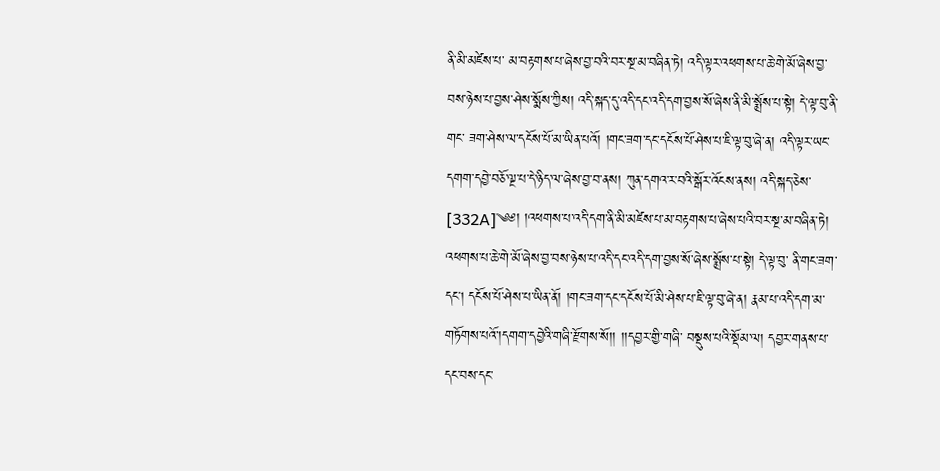ནི་མི་མཛེས་པ་ མ་བརྟགས་པ་ཞེས་བྱ་བའི་བར་སྔ་མ་བཞིན་ཏེ། འདི་ལྟར་འཕགས་པ་ཆེ་གེ་མོ་ཞེས་བྱ་བས་ཉེས་པ་བྱས་ཤེས་སྨོས་ཀྱིས། འདི་སྐད་དུ་འདི་དང་འདི་དག་བྱས་སོ་ཞེས་ནི་མི་སྨྲོས་པ་སྟེ། དེ་ལྟ་བུ་ནི་གང་ ཟག་ཤེས་ལ་དངོས་པོ་མ་ཡིན་པའོ། །གང་ཟག་དང་དངོས་པོ་ཤེས་པ་ཇི་ལྟ་བུ་ཞེ་ན། འདི་ལྟར་ཡང་དགག་དབྱེ་བཅོ་ལྔ་པ་དེ་ཉིད་ལ་ཞེས་བྱ་བ་ནས། ཀུན་དགའ་ར་བའི་སྒོར་འོངས་ནས། འདི་སྐད་ཅེས་ [332A]༄༅། །འཕགས་པ་འདི་དག་ནི་མི་མཛེས་པ་མ་བརྟགས་པ་ཞེས་པའི་བར་སྔ་མ་བཞིན་ཏེ། འཕགས་པ་ཆེ་གེ་མོ་ཞེས་བྱ་བས་ཉེས་པ་འདི་དང་འདི་དག་བྱས་སོ་ཞེས་སྨྲོས་པ་སྟེ། དེ་ལྟ་བུ་ ནི་གང་ཟག་དང། དངོས་པོ་ཤེས་པ་ཡིན་ནོ། །གང་ཟག་དང་དངོས་པོ་མི་ཤེས་པ་ཇི་ལྟ་བུ་ཞེ་ན། རྣམ་པ་འདི་དག་མ་གཏོགས་པའོ་།དགག་དབྱེའི་གཞི་རྫོགས་སོ།། །།དབྱར་གྱི་གཞི་ བསྡུས་པའི་སྡོམ་ལ། དབྱར་གནས་པ་དང་བས་དང་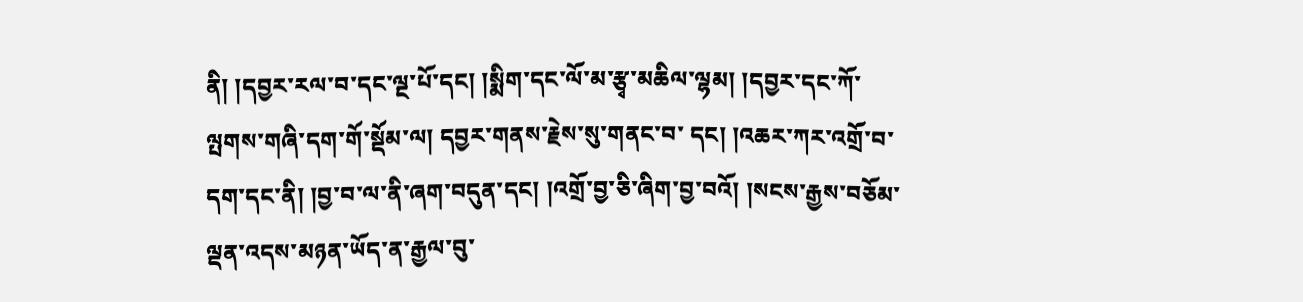ནི། །དབྱར་རལ་བ་དང་ལྔ་པོ་དང། །སྨིག་དང་ལོ་མ་རྩྭ་མཆིལ་ལྷམ། །དབྱར་དང་ཀོ་ལྤགས་གཞི་དག་གོ་སྡོམ་ལ། དབྱར་གནས་རྗེས་སུ་གནང་བ་ དང། །འཆར་ཀར་འགྲོ་བ་དག་དང་ནི། །བྱ་བ་ལ་ནི་ཞག་བདུན་དང། །འགྲོ་བྱ་ཅི་ཞིག་བྱ་བའོ། །སངས་རྒྱས་བཅོམ་ལྡན་འདས་མཉན་ཡོད་ན་རྒྱལ་བུ་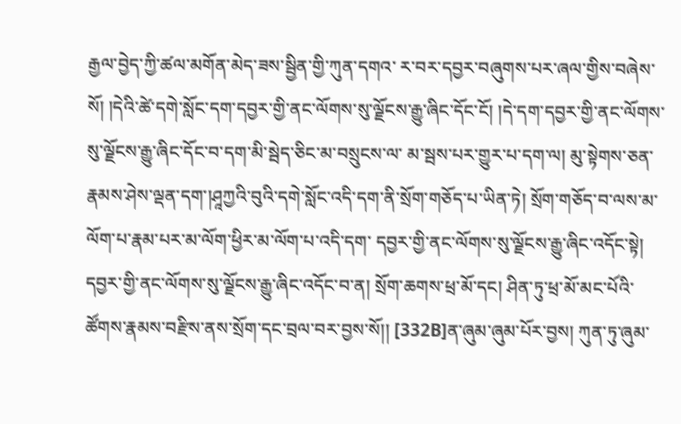རྒྱལ་བྱེད་ཀྱི་ཚལ་མགོན་མེད་ཟས་སྦྱིན་གྱི་ཀུན་དགའ་ ར་བར་དབྱར་བཞུགས་པར་ཞལ་གྱིས་བཞེས་སོ། །དེའི་ཚེ་དགེ་སློང་དག་དབྱར་གྱི་ནང་ལོགས་སུ་ལྗོངས་རྒྱུ་ཞིང་དོང་ངོ། །དེ་དག་དབྱར་གྱི་ནང་ལོགས་སུ་ལྗོངས་རྒྱུ་ཞིང་དོང་བ་དག་མི་སྦེད་ཅིང་མ་བསྲུངས་ལ་ མ་སྦས་པར་གྱུར་པ་དག་ལ། མུ་སྟེགས་ཅན་རྣམས་ཤེས་ལྡན་དག་།ཤཱཀྱའི་བུའི་དགེ་སློང་འདི་དག་ནི་སྲོག་གཅོད་པ་ཡིན་ཏེ། སྲོག་གཅོད་བ་ལས་མ་ལོག་པ་རྣམ་པར་མ་ལོག་ཕྱིར་མ་ལོག་པ་འདི་དག་ དབྱར་གྱི་ནང་ལོགས་སུ་ལྗོངས་རྒྱུ་ཞིང་འདོང་སྟེ། དབྱར་གྱི་ནང་ལོགས་སུ་ལྗོངས་རྒྱུ་ཞིང་འདོང་བ་ན། སྲོག་ཆགས་ཕྲ་མོ་དང། ཤིན་ཏུ་ཕྲ་མོ་མང་པོའི་ཚོགས་རྣམས་བརྫིས་ནས་སྲོག་དང་བྲལ་བར་བྱས་སོ།། [332B]ན་ཞུམ་ཞུམ་པོར་བྱས། ཀུན་ཏུ་ཞུམ་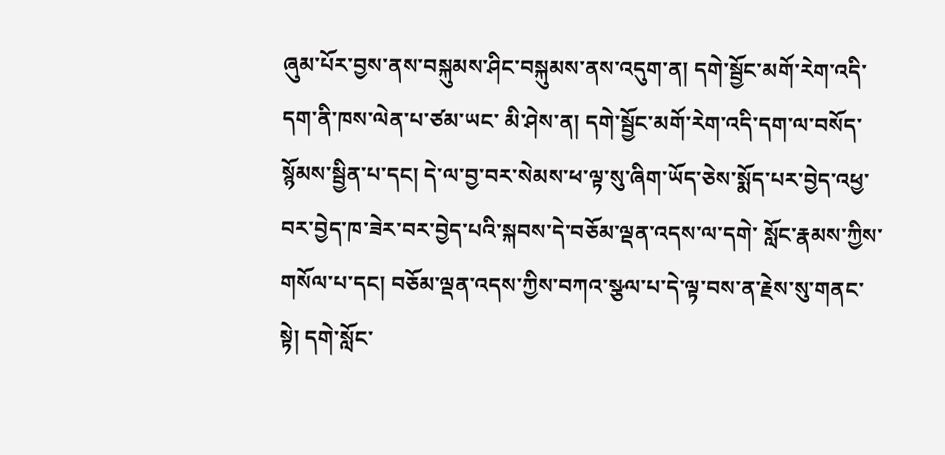ཞུམ་པོར་བྱས་ནས་བསྐུམས་ཤིང་བསྐུམས་ནས་འདུག་ན། དགེ་སྦྱོང་མགོ་རེག་འདི་དག་ནི་ཁས་ལེན་པ་ཙམ་ཡང་ མི་ཤེས་ན། དགེ་སྦྱོང་མགོ་རེག་འདི་དག་ལ་བསོད་སྙོམས་སྦྱིན་པ་དང། དེ་ལ་བྱ་བར་སེམས་ཕ་ལྟ་སུ་ཞིག་ཡོད་ཅེས་སྨོད་པར་བྱེད་འཕྱ་བར་བྱེད་ཁ་ཟེར་བར་བྱེད་པའི་སྐབས་དེ་བཅོམ་ལྡན་འདས་ལ་དགེ་ སློང་རྣམས་ཀྱིས་གསོལ་པ་དང། བཅོམ་ལྡན་འདས་ཀྱིས་བཀའ་སྩལ་པ་དེ་ལྟ་བས་ན་རྗེས་སུ་གནང་སྟེ། དགེ་སློང་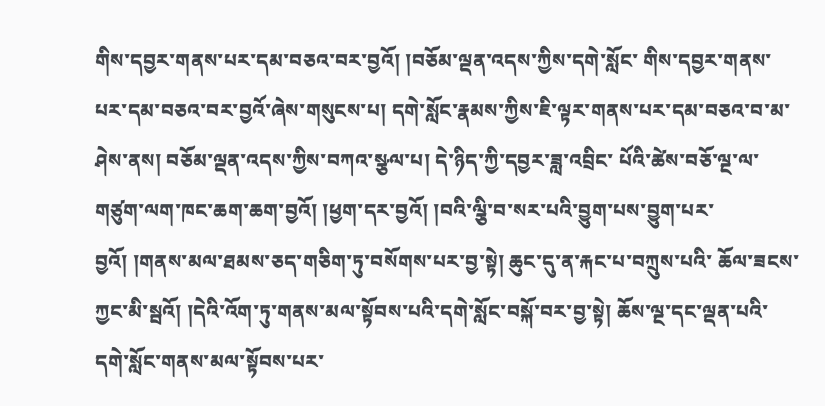གིས་དབྱར་གནས་པར་དམ་བཅའ་བར་བྱའོ། །བཅོམ་ལྡན་འདས་ཀྱིས་དགེ་སློང་ གིས་དབྱར་གནས་པར་དམ་བཅའ་བར་བྱའོ་ཞེས་གསུངས་པ། དགེ་སློང་རྣམས་ཀྱིས་ཇི་ལྟར་གནས་པར་དམ་བཅའ་བ་མ་ཤེས་ནས། བཅོམ་ལྡན་འདས་ཀྱིས་བཀའ་སྩལ་པ། དེ་ཉིད་ཀྱི་དབྱར་ཟླ་འབྲིང་ པོའི་ཚེས་བཅོ་ལྔ་ལ་གཙུག་ལག་ཁང་ཆག་ཆག་བྱའོ། །ཕྱག་དར་བྱའོ། །བའི་ལྕི་བ་སར་པའི་བྱུག་པས་བྱུག་པར་བྱའོ། །གནས་མལ་ཐམས་ཅད་གཅིག་ཏུ་བསོགས་པར་བྱ་སྟེ། ཆུང་དུ་ན་རྐང་པ་བཀྲུས་པའི་ ཆོལ་ཟངས་ཀྱང་མི་སྦའོ། །དེའི་འོག་ཏུ་གནས་མལ་སྟོབས་པའི་དགེ་སློང་བསྐོ་བར་བྱ་སྟེ། ཆོས་ལྔ་དང་ལྡན་པའི་དགེ་སློང་གནས་མལ་སྟོབས་པར་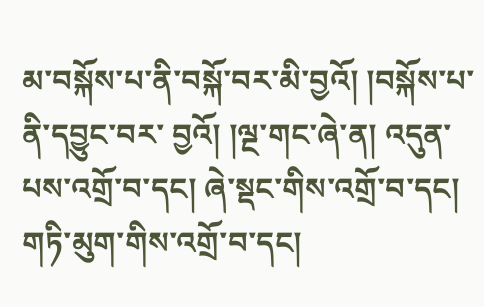མ་བསྐོས་པ་ནི་བསྐོ་བར་མི་བྱའོ། །བསྐོས་པ་ནི་དབྱུང་བར་ བྱའོ། །ལྔ་གང་ཞེ་ན། འདུན་པས་འགྲོ་བ་དང། ཞེ་སྡང་གིས་འགྲོ་བ་དང། གཏི་མུག་གིས་འགྲོ་བ་དང།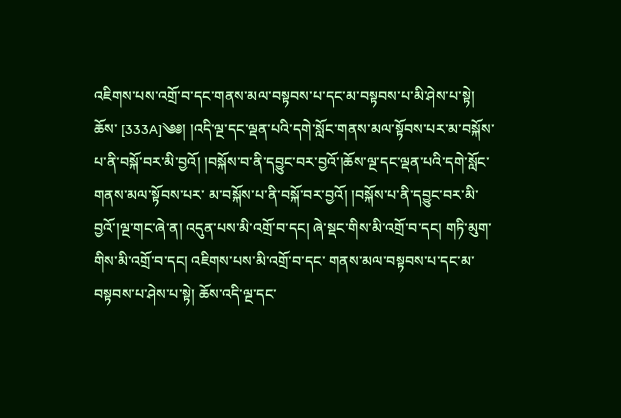འཇིགས་པས་འགྲོ་བ་དང་གནས་མལ་བསྟབས་པ་དང་མ་བསྟབས་པ་མི་ཤེས་པ་སྟེ། ཆོས་ [333A]༄༅། །འདི་ལྔ་དང་ལྡན་པའི་དགེ་སློང་གནས་མལ་སྟོབས་པར་མ་བསྐོས་པ་ནི་བསྐོ་བར་མི་བྱའོ། །བསྐོས་བ་ནི་དབྱུང་བར་བྱའོ་།ཆོས་ལྔ་དང་ལྡན་པའི་དགེ་སློང་གནས་མལ་སྟོབས་པར་ མ་བསྐོས་པ་ནི་བསྐོ་བར་བྱའོ། །བསྐོས་པ་ནི་དབྱུང་བར་མི་བྱའོ་།ལྔ་གང་ཞེ་ན། འདུན་པས་མི་འགྲོ་བ་དང། ཞེ་སྡང་གིས་མི་འགྲོ་བ་དང། གཏི་མུག་གིས་མི་འགྲོ་བ་དང། འཇིགས་པས་མི་འགྲོ་བ་དང་ གནས་མལ་བསྟབས་པ་དང་མ་བསྟབས་པ་ཤེས་པ་སྟེ། ཆོས་འདི་ལྔ་དང་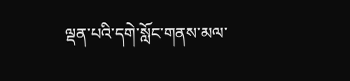ལྡན་པའི་དགེ་སློང་གནས་མལ་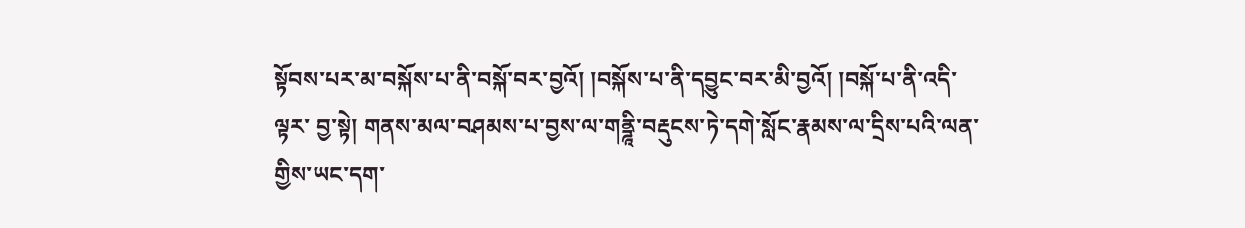སྟོབས་པར་མ་བསྐོས་པ་ནི་བསྐོ་བར་བྱའོ། །བསྐོས་པ་ནི་དབྱུང་བར་མི་བྱའོ། །བསྐོ་པ་ནི་འདི་ལྟར་ བྱ་སྟེ། གནས་མལ་བཤམས་པ་བྱས་ལ་གནྜཱི་བརྡུངས་ཏེ་དགེ་སློང་རྣམས་ལ་དྲིས་པའི་ལན་གྱིས་ཡང་དག་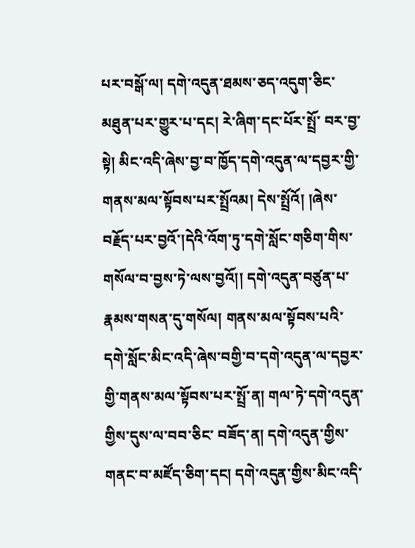པར་བསྒོ་ལ། དགེ་འདུན་ཐམས་ཅད་འདུག་ཅིང་མཐུན་པར་གྱུར་པ་དང། རེ་ཞིག་དང་པོར་སྤྲོ་ བར་བྱ་སྟེ། མིང་འདི་ཞེས་བྱ་བ་ཁྱོད་དགེ་འདུན་ལ་དབྱར་གྱི་གནས་མལ་སྟོབས་པར་སྤྲོའམ། དེས་སྤྲོའོ། །ཞེས་བརྗོད་པར་བྱའོ་།དེའི་འོག་ཏུ་དགེ་སློང་གཅིག་གིས་གསོལ་བ་བྱས་ཏེ་ལས་བྱའོ།། དགེ་འདུན་བཙུན་པ་རྣམས་གསན་དུ་གསོལ། གནས་མལ་སྟོབས་པའི་དགེ་སློང་མིང་འདི་ཞེས་བགྱི་བ་དགེ་འདུན་ལ་དབྱར་གྱི་གནས་མལ་སྟོབས་པར་སྤྲོ་ན། གལ་ཏེ་དགེ་འདུན་གྱིས་དུས་ལ་བབ་ཅིང་ བཟོད་ན། དགེ་འདུན་གྱིས་གནང་བ་མཛོད་ཅིག་དང། དགེ་འདུན་གྱིས་མིང་འདི་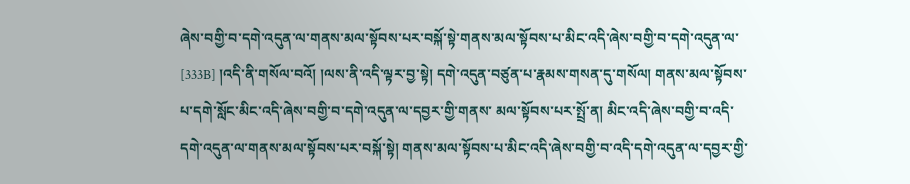ཞེས་བགྱི་བ་དགེ་འདུན་ལ་གནས་མལ་སྟོབས་པར་བསྐོ་སྟེ་གནས་མལ་སྟོབས་པ་མིང་འདི་ཞེས་བགྱི་བ་དགེ་འདུན་ལ་ [333B] །འདི་ནི་གསོལ་བའོ། །ལས་ནི་འདི་ལྟར་བྱ་སྟེ། དགེ་འདུན་བཙུན་པ་རྣམས་གསན་དུ་གསོལ། གནས་མལ་སྟོབས་པ་དགེ་སློང་མིང་འདི་ཞེས་བགྱི་བ་དགེ་འདུན་ལ་དབྱར་གྱི་གནས་ མལ་སྟོབས་པར་སྤྲོ་ན། མིང་འདི་ཞེས་བགྱི་བ་འདི་དགེ་འདུན་ལ་གནས་མལ་སྟོབས་པར་བསྐོ་སྟེ། གནས་མལ་སྟོབས་པ་མིང་འདི་ཞེས་བགྱི་བ་འདི་དགེ་འདུན་ལ་དབྱར་གྱི་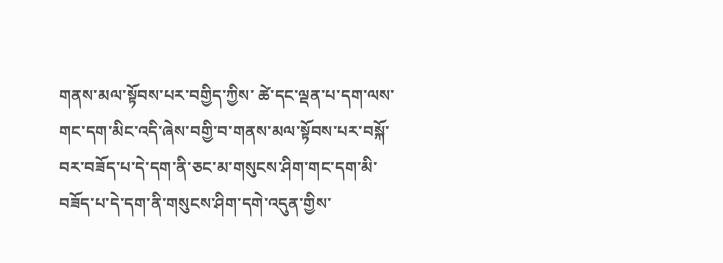གནས་མལ་སྟོབས་པར་བགྱིད་ཀྱིས་ ཚེ་དང་ལྡན་པ་དག་ལས་གང་དག་མིང་འདི་ཞེས་བགྱི་བ་གནས་མལ་སྟོབས་པར་བསྐོ་བར་བཟོད་པ་དེ་དག་ནི་ཅང་མ་གསུངས་ཤིག་གང་དག་མི་བཟོད་པ་དེ་དག་ནི་གསུངས་ཤིག་དགེ་འདུན་གྱིས་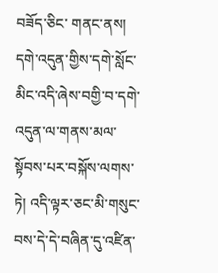བཟོད་ཅིང་ གནང་ནས། དགེ་འདུན་གྱིས་དགེ་སློང་མིང་འདི་ཞེས་བགྱི་བ་དགེ་འདུན་ལ་གནས་མལ་སྟོབས་པར་བསྐོས་ལགས་ཏེ། འདི་ལྟར་ཅང་མི་གསུང་བས་དེ་དེ་བཞིན་དུ་འཛིན་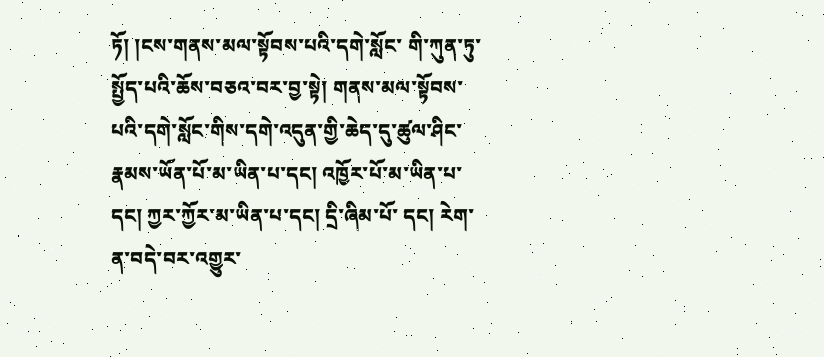ཏོ། །ངས་གནས་མལ་སྟོབས་པའི་དགེ་སློང་ གི་ཀུན་ཏུ་སྤྱོད་པའི་ཆོས་བཅའ་བར་བྱ་སྟེ། གནས་མལ་སྟོབས་པའི་དགེ་སློང་གིས་དགེ་འདུན་གྱི་ཆེད་དུ་ཚུལ་ཤིང་རྣམས་ཡོན་པོ་མ་ཡིན་པ་དང། འཁྱོར་པོ་མ་ཡིན་པ་དང། ཀྱར་ཀྱོར་མ་ཡིན་པ་དང། དྲི་ཞིམ་པོ་ དང། རེག་ན་བདེ་བར་འགྱུར་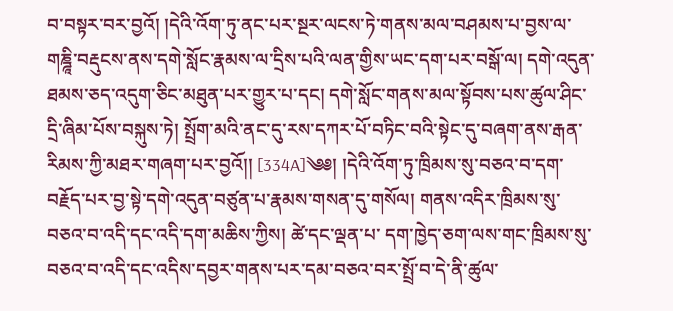བ་བསྟར་བར་བྱའོ། །དེའི་འོག་ཏུ་ནང་པར་སྔར་ལངས་ཏེ་གནས་མལ་བཤམས་པ་བྱས་ལ་གཎྜཱི་བརྡུངས་ནས་དགེ་སློང་རྣམས་ལ་དྲིས་པའི་ལན་གྱིས་ཡང་དག་པར་བསྒོ་ལ། དགེ་འདུན་ ཐམས་ཅད་འདུག་ཅིང་མཐུན་པར་གྱུར་པ་དང། དགེ་སློང་གནས་མལ་སྟོབས་པས་ཚུལ་ཤིང་དྲི་ཞིམ་པོས་བསྐུས་ཏེ། སྤྲོག་མའི་ནང་དུ་རས་དཀར་པོ་བཏིང་བའི་སྟེང་དུ་བཞག་ནས་རྒན་རིམས་ཀྱི་མཐར་གཞག་པར་བྱའོ།། [334A]༄༅། །དེའི་འོག་ཏུ་ཁྲིམས་སུ་བཅའ་བ་དག་བརྗོད་པར་བྱ་སྟེ་དགེ་འདུན་བཙུན་པ་རྣམས་གསན་དུ་གསོལ། གནས་འདིར་ཁྲིམས་སུ་བཅའ་བ་འདི་དང་འདི་དག་མཆིས་ཀྱིས། ཚེ་དང་ལྡན་པ་ དག་ཁྱེད་ཅག་ལས་གང་ཁྲིམས་སུ་བཅའ་བ་འདི་དང་འདིས་དབྱར་གནས་པར་དམ་བཅའ་བར་སྤྲོ་བ་དེ་ནི་ཚུལ་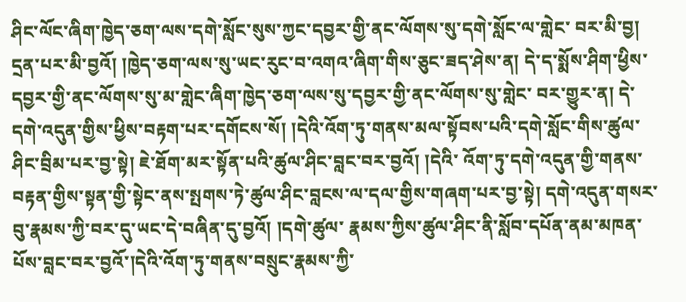ཤིང་ལོང་ཞིག་ཁྱེད་ཅག་ལས་དགེ་སློང་སུས་ཀྱང་དབྱར་གྱི་ནང་ལོགས་སུ་དགེ་སློང་ལ་གླེང་ བར་མི་བྱ། དྲན་པར་མི་བྱའོ། །ཁྱེད་ཅག་ལས་སུ་ཡང་རུང་བ་འགའ་ཞིག་གིས་ཅུང་ཟད་ཤེས་ན། དེ་ད་སྨོས་ཤིག་ཕྱིས་དབྱར་གྱི་ནང་ལོགས་སུ་མ་གླེང་ཞིག་ཁྱེད་ཅག་ལས་སུ་དབྱར་གྱི་ནང་ལོགས་སུ་གླེང་ བར་གྱུར་ན། དེ་དགེ་འདུན་གྱིས་ཕྱིས་བརྟག་པར་དགོངས་སོ། །དེའི་འོག་ཏུ་གནས་མལ་སྟོབས་པའི་དགེ་སློང་གིས་ཚུལ་ཤིང་བྲིམ་པར་བྱ་སྟེ། ཇེ་ཐོག་མར་སྟོན་པའི་ཚུལ་ཤིང་བླང་བར་བྱའོ། །དེའི་ འོག་ཏུ་དགེ་འདུན་གྱི་གནས་བརྟན་གྱིས་སྟན་གྱི་སྟེང་ནས་སྤགས་ཏེ་ཚུལ་ཤིང་བླངས་ལ་དལ་གྱིས་གཞག་པར་བྱ་སྟེ། དགེ་འདུན་གསར་བུ་རྣམས་ཀྱི་བར་དུ་ཡང་དེ་བཞིན་དུ་བྱའོ། །དགེ་ཚུལ་ རྣམས་ཀྱིས་ཚུལ་ཤིང་ནི་སློབ་དཔོན་ནམ་མཁན་པོས་བླང་བར་བྱའོ་།དེའི་འོག་ཏུ་གནས་བསྲུང་རྣམས་ཀྱི་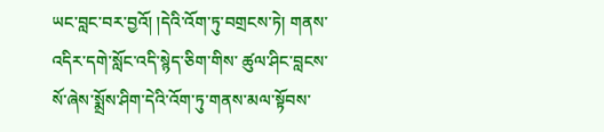ཡང་བླང་བར་བྱའོ། །དེའི་འོག་ཏུ་བགྲངས་ཏེ། གནས་འདིར་དགེ་སློང་འདི་སྙེད་ཅིག་གིས་ ཚུལ་ཤིང་བླངས་སོ་ཞེས་སྨྲོས་ཤིག་དེའི་འོག་ཏུ་གནས་མལ་སྟོབས་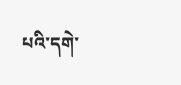པའི་དགེ་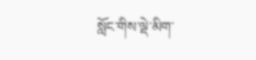སློང་གིས་ལྡེ་མིག་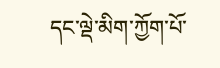དང་ལྡེ་མིག་ཀྱོག་པོ་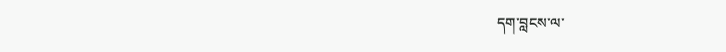དག་བླངས་ལ་